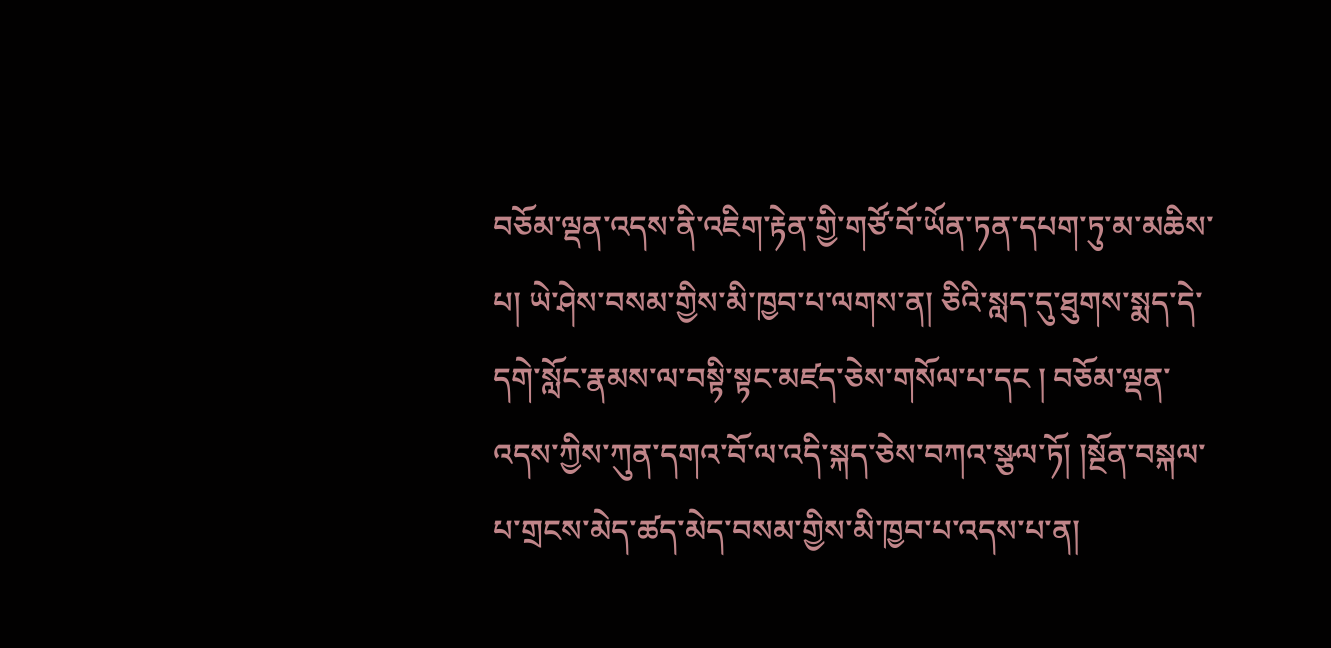བཅོམ་ལྡན་འདས་ནི་འཇིག་རྟེན་གྱི་གཙོ་བོ་ཡོན་ཏན་དཔག་ཏུ་མ་མཆིས་པ། ཡེ་ཤེས་བསམ་གྱིས་མི་ཁྱབ་པ་ལགས་ན། ཅིའི་སླད་དུ་ཐུགས་སྨད་དེ་དགེ་སློང་རྣམས་ལ་བསྟི་སྟང་མཛད་ཅེས་གསོལ་པ་དང ། བཅོམ་ལྡན་འདས་ཀྱིས་ཀུན་དགའ་བོ་ལ་འདི་སྐད་ཅེས་བཀའ་སྩལ་ཏོ། །སྔོན་བསྐལ་པ་གྲངས་མེད་ཚད་མེད་བསམ་གྱིས་མི་ཁྱབ་པ་འདས་པ་ན།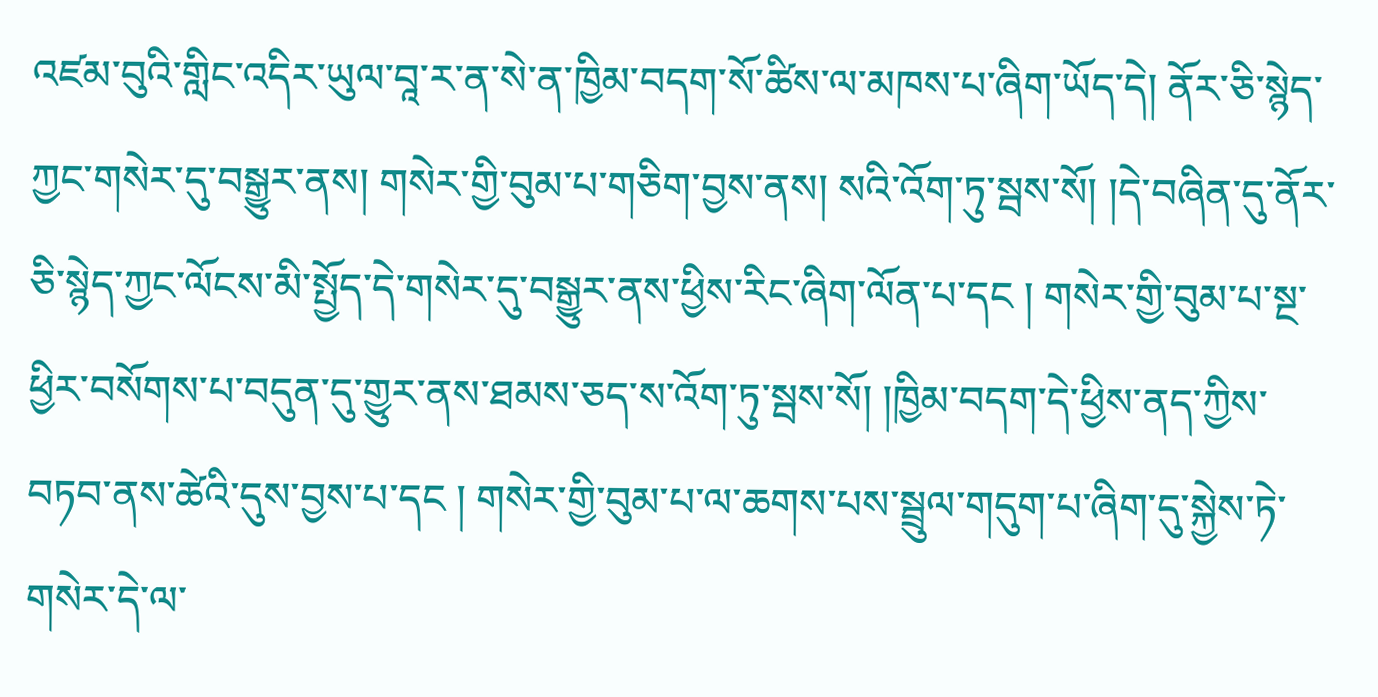འཛམ་བུའི་གླིང་འདིར་ཡུལ་བཱ་ར་ན་སེ་ན་ཁྱིམ་བདག་སོ་ཚིས་ལ་མཁས་པ་ཞིག་ཡོད་དེ། ནོར་ཅི་སྙེད་ཀྱང་གསེར་དུ་བསྒྱུར་ནས། གསེར་གྱི་བུམ་པ་གཅིག་བྱས་ནས། སའི་འོག་ཏུ་སྦས་སོ། །དེ་བཞིན་དུ་ནོར་ཅི་སྙེད་ཀྱང་ལོངས་མི་སྤྱོད་དེ་གསེར་དུ་བསྒྱུར་ནས་ཕྱིས་རིང་ཞིག་ལོན་པ་དང ། གསེར་གྱི་བུམ་པ་སྔ་ཕྱིར་བསོགས་པ་བདུན་དུ་གྱུར་ནས་ཐམས་ཅད་ས་འོག་ཏུ་སྦས་སོ། །ཁྱིམ་བདག་དེ་ཕྱིས་ནད་ཀྱིས་བཏབ་ནས་ཚེའི་དུས་བྱས་པ་དང ། གསེར་གྱི་བུམ་པ་ལ་ཆགས་པས་སྦྲུལ་གདུག་པ་ཞིག་དུ་སྐྱེས་ཏེ་གསེར་དེ་ལ་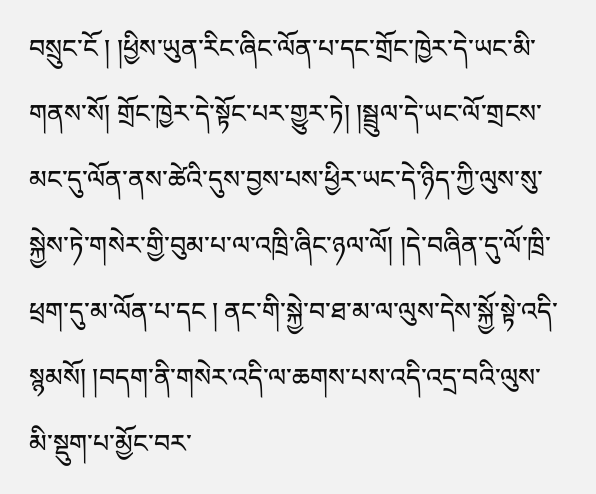བསྲུང་ངོ ། །ཕྱིས་ཡུན་རིང་ཞིང་ལོན་པ་དང་གྲོང་ཁྱེར་དེ་ཡང་མི་གནས་སོ། གྲོང་ཁྱེར་དེ་སྟོང་པར་གྱུར་ཏེ། །སྦྲུལ་དེ་ཡང་ལོ་གྲངས་མང་དུ་ལོན་ནས་ཚེའི་དུས་བྱས་པས་ཕྱིར་ཡང་དེ་ཉིད་ཀྱི་ལུས་སུ་སྐྱེས་ཏེ་གསེར་གྱི་བུམ་པ་ལ་འཁྲི་ཞིང་ཉལ་ལོ། །དེ་བཞིན་དུ་ལོ་ཁྲི་ཕྲག་དུ་མ་ལོན་པ་དང ། ནང་གི་སྐྱེ་བ་ཐ་མ་ལ་ལུས་དེས་སྐྱོ་སྟེ་འདི་སྙམསོ། །བདག་ནི་གསེར་འདི་ལ་ཆགས་པས་འདི་འདྲ་བའི་ལུས་མི་སྡུག་པ་མྱོང་བར་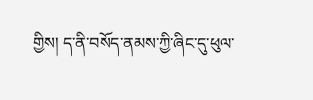གྱིས། ད་ནི་བསོད་ནམས་ཀྱི་ཞིང་དུ་ཕུལ་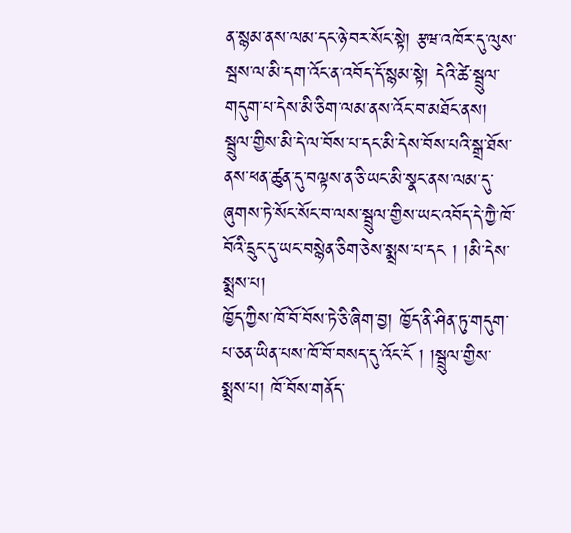ན་སྙམ་ནས་ལམ་དང་ཉེ་བར་སོང་སྟེ། རྩཝ་འཁོར་དུ་ལུས་སྦས་ལ་མི་དག་འོང་ན་འབོད་དོ་སྙམ་སྟེ། དེའི་ཚེ་སྦྲུལ་གདུག་པ་དེས་མི་ཅིག་ལམ་ནས་འོང་བ་མཐོང་ནས། སྦྲུལ་གྱིས་མི་དེ་ལ་བོས་པ་དང་མི་དེས་བོས་པའི་སྒྲ་ཐོས་ནས་ཕན་ཚུན་དུ་བལྟས་ན་ཅི་ཡང་མི་སྣང་ནས་ལམ་དུ་ཞུགས་ཏེ་སོང་སོང་བ་ལས་སྦྲུལ་གྱིས་ཡང་འབོད་དེ་ཀྱཻ་ཁོ་བོའི་དྲུང་དུ་ཡང་བསྙེན་ཅིག་ཅེས་སྨྲས་པ་དང ། །མི་དེས་སྨྲས་པ།
ཁྱོད་ཀྱིས་ཁོ་བོ་བོས་ཏེ་ཅི་ཞིག་བྱ། ཁྱོད་ནི་ཤིན་ཏུ་གདུག་པ་ཅན་ཡིན་པས་ཁོ་བོ་བསད་དུ་འོང་ངོ ། །སྦྲུལ་གྱིས་སྨྲས་པ། ཁོ་བོས་གནོད་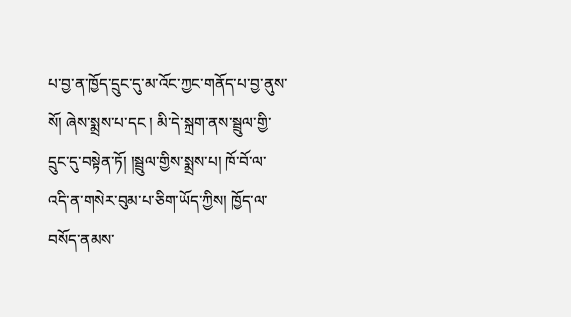པ་བྱ་ན་ཁྱོད་དྲུང་དུ་མ་འོང་ཀྱང་གནོད་པ་བྱ་ནུས་སོ། ཞེས་སྨྲས་པ་དང ། མི་དེ་སྐྲག་ནས་སྦྲུལ་གྱི་དྲུང་དུ་བསྟེན་ཏོ། །སྦྲུལ་གྱིས་སྨྲས་པ། ཁོ་བོ་ལ་འདི་ན་གསེར་བུམ་པ་ཅིག་ཡོད་ཀྱིས། ཁྱོད་ལ་བསོད་ནམས་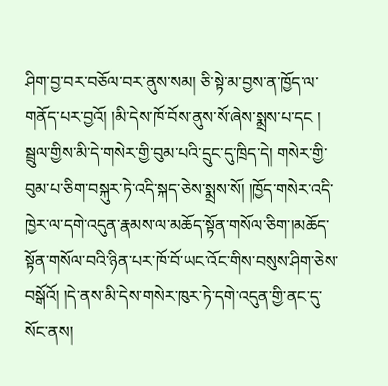ཤིག་བྱ་བར་བཅོལ་བར་ནུས་སམ། ཅི་སྟེ་མ་བྱས་ན་ཁྱོད་ལ་གནོད་པར་བྱའོ། །མི་དེས་ཁོ་བོས་ནུས་སོ་ཞེས་སྨྲས་པ་དང ། སྦྲུལ་གྱིས་མི་དེ་གསེར་གྱི་བུམ་པའི་དྲུང་དུ་ཁྲིད་དེ། གསེར་གྱི་བུམ་པ་ཅིག་བསྐུར་ཏེ་འདི་སྐད་ཅེས་སྨྲས་སོ། །ཁྱོད་གསེར་འདི་ཁྱེར་ལ་དགེ་འདུན་རྣམས་ལ་མཆོད་སྟོན་གསོལ་ཅིག་།མཆོད་སྟོན་གསོལ་བའི་ཉིན་པར་ཁོ་བོ་ཡང་འོང་གིས་བསུས་ཤིག་ཅེས་བསྒོའོ། །དེ་ནས་མི་དེས་གསེར་ཁུར་ཏེ་དགེ་འདུན་གྱི་ནང་དུ་སོང་ནས།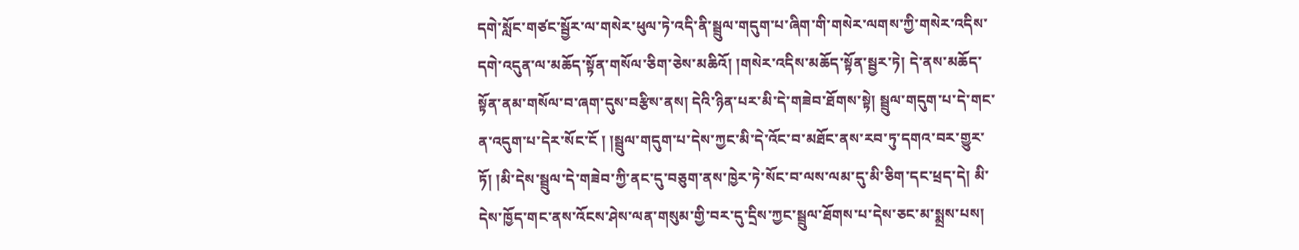དགེ་སློང་གཙང་སྦྱོར་ལ་གསེར་ཕུལ་ཏེ་འདི་ནི་སྦྲུལ་གདུག་པ་ཞིག་གི་གསེར་ལགས་ཀྱི་གསེར་འདིས་དགེ་འདུན་ལ་མཆོད་སྟོན་གསོལ་ཅིག་ཅེས་མཆིའོ། །གསེར་འདིས་མཆོད་སྟོན་སྦྱར་ཏེ། དེ་ནས་མཆོད་སྟོན་ནམ་གསོལ་བ་ཞག་དུས་བརྩིས་ནས། དེའི་ཉིན་པར་མི་དེ་གཟེབ་ཐོགས་སྟེ། སྦྲུལ་གདུག་པ་དེ་གང་ན་འདུག་པ་དེར་སོང་ངོ ། །སྦྲུལ་གདུག་པ་དེས་ཀྱང་མི་དེ་འོང་བ་མཐོང་ནས་རབ་ཏུ་དགའ་བར་གྱུར་ཏོ། །མི་དེས་སྦྲུལ་དེ་གཟེབ་ཀྱི་ནང་དུ་བཅུག་ནས་ཁྱེར་ཏེ་སོང་བ་ལས་ལམ་དུ་མི་ཅིག་དང་ཕྲད་དེ། མི་དེས་ཁྱོད་གང་ནས་འོངས་ཤེས་ལན་གསུམ་གྱི་བར་དུ་དྲིས་ཀྱང་སྦྲུལ་ཐོགས་པ་དེས་ཅང་མ་སྨྲས་པས།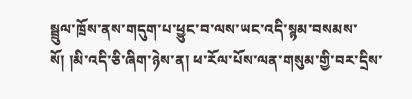སྦྲུལ་ཁྲོས་ནས་གདུག་པ་ཕྱུང་བ་ལས་ཡང་འདི་སྙམ་བསམས་སོ། །མི་འདི་ཅི་ཞིག་ཉེས་ན། ཕ་རོལ་པོས་ལན་གསུམ་གྱི་བར་དྲིས་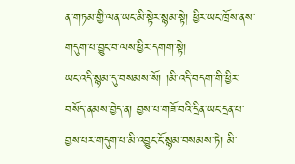ན་གཏམ་གྱི་ལན་ཡང་མི་སྟེར་སྙམ་སྟེ། ཕྱིར་ཡང་ཁྲོས་ནས་གདུག་པ་བྱུང་བ་ལས་ཕྱིར་དགག་སྟེ།
ཡང་འདི་སྙམ་དུ་བསམས་སོ། །མི་འདི་བདག་གི་ཕྱིར་བསོད་ནམས་བྱེད་ན། བྱས་པ་གཟོ་བའི་དྲིན་ཡང་དྲན་པ་བྱས་པར་གདུག་པ་མི་འབྱུང་ངོ་སྙམ་བསམས་ཏེ། མི་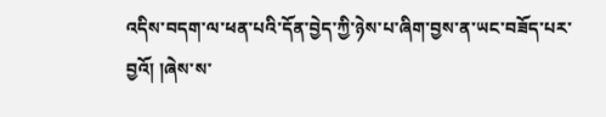འདིས་བདག་ལ་ཕན་པའི་དོན་བྱེད་ཀྱི་ཉེས་པ་ཞིག་བྱས་ན་ཡང་བཟོད་པར་བྱའོ། །ཞེས་ས་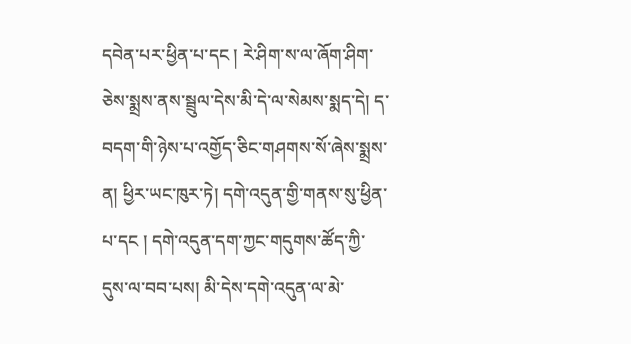དབེན་པར་ཕྱིན་པ་དང ། རེ་ཤིག་ས་ལ་ཞོག་ཤིག་ཅེས་སྨྲས་ནས་སྦྲུལ་དེས་མི་དེ་ལ་སེམས་སྨད་དེ། ད་བདག་གི་ཉེས་པ་འགྱོད་ཅིང་གཤགས་སོ་ཞེས་སྨྲས་ན། ཕྱིར་ཡང་ཁུར་ཏེ། དགེ་འདུན་གྱི་གནས་སུ་ཕྱིན་པ་དང ། དགེ་འདུན་དག་ཀྱང་གདུགས་ཚོད་ཀྱི་དུས་ལ་བབ་པས། མི་དེས་དགེ་འདུན་ལ་མེ་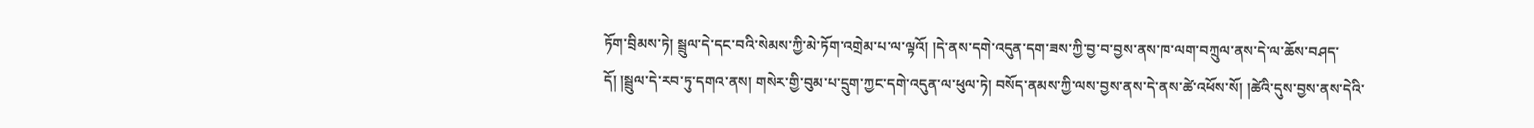ཏོག་བྲིམས་ཏེ། སྦྲུལ་དེ་དང་བའི་སེམས་ཀྱི་མེ་ཏོག་འགྲེམ་པ་ལ་ལྟའོ། །དེ་ནས་དགེ་འདུན་དག་ཟས་ཀྱི་བྱ་བ་བྱས་ནས་ཁ་ལག་བཀྲུལ་ནས་དེ་ལ་ཆོས་བཤད་དོ། །སྦྲུལ་དེ་རབ་ཏུ་དགའ་ནས། གསེར་གྱི་བུམ་པ་དྲུག་ཀྱང་དགེ་འདུན་ལ་ཕུལ་ཏེ། བསོད་ནམས་ཀྱི་ལས་བྱས་ནས་དེ་ནས་ཚེ་འཕོས་སོ། །ཚེའི་དུས་བྱས་ནས་དེའི་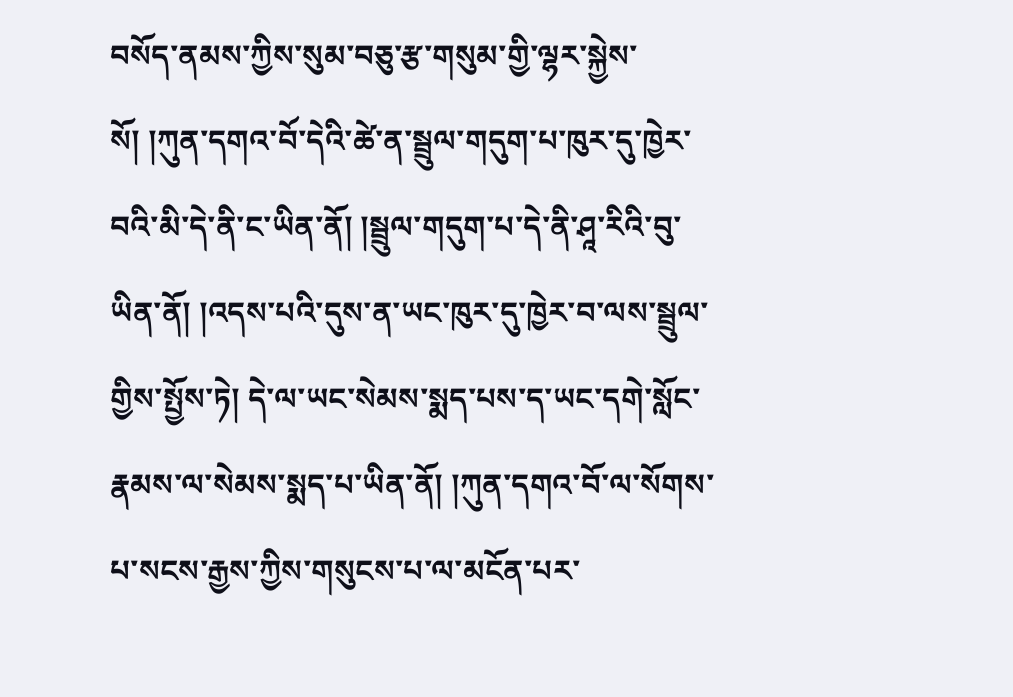བསོད་ནམས་ཀྱིས་སུམ་བཅུ་རྩ་གསུམ་གྱི་ལྷར་སྐྱེས་སོ། །ཀུན་དགའ་བོ་དེའི་ཚེ་ན་སྦྲུལ་གདུག་པ་ཁུར་དུ་ཁྱེར་བའི་མི་དེ་ནི་ང་ཡིན་ནོ། །སྦྲུལ་གདུག་པ་དེ་ནི་ཤཱ་རིའི་བུ་ཡིན་ནོ། །འདས་པའི་དུས་ན་ཡང་ཁུར་དུ་ཁྱེར་བ་ལས་སྦྲུལ་གྱིས་སྤྱོས་ཏེ། དེ་ལ་ཡང་སེམས་སྨད་པས་ད་ཡང་དགེ་སློང་རྣམས་ལ་སེམས་སྨད་པ་ཡིན་ནོ། །ཀུན་དགའ་བོ་ལ་སོགས་པ་སངས་རྒྱས་ཀྱིས་གསུངས་པ་ལ་མངོན་པར་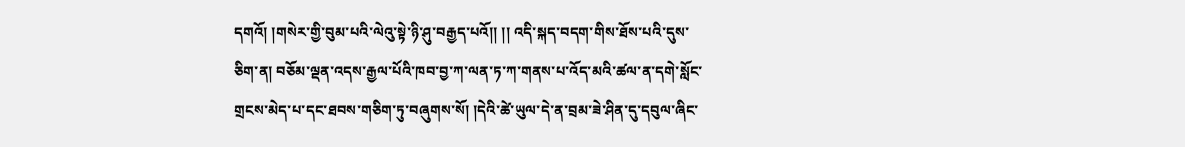དགའོ། །གསེར་གྱི་བུམ་པའི་ལེའུ་སྟེ་ཉི་ཤུ་བརྒྱད་པའོ།། །། འདི་སྐད་བདག་གིས་ཐོས་པའི་དུས་ཅིག་ན། བཅོམ་ལྡན་འདས་རྒྱལ་པོའི་ཁབ་བྱ་ཀ་ལན་ཏ་ཀ་གནས་པ་འོད་མའི་ཚལ་ན་དགེ་སློང་གྲངས་མེད་པ་དང་ཐབས་གཅིག་ཏུ་བཞུགས་སོ། །དེའི་ཚེ་ཡུལ་དེ་ན་བྲམ་ཟེ་ཤིན་དུ་དབུལ་ཞིང་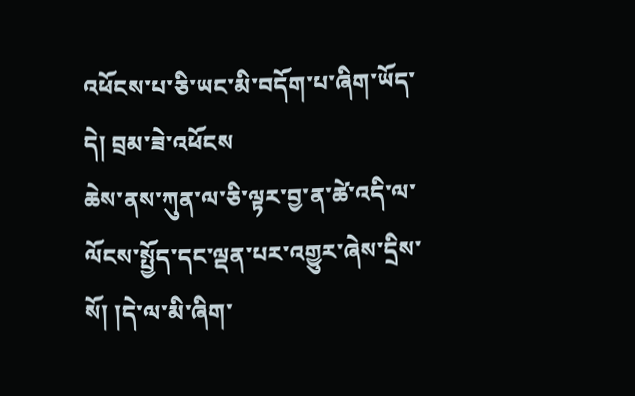འཕོངས་པ་ཅི་ཡང་མི་བདོག་པ་ཞིག་ཡོད་དེ། བྲམ་ཟེ་འཕོངས
ཆེས་ནས་ཀུན་ལ་ཅི་ལྟར་བྱ་ན་ཚེ་འདི་ལ་ལོངས་སྤྱོད་དང་ལྡན་པར་འགྱུར་ཞེས་དྲིས་སོ། །དེ་ལ་མི་ཞིག་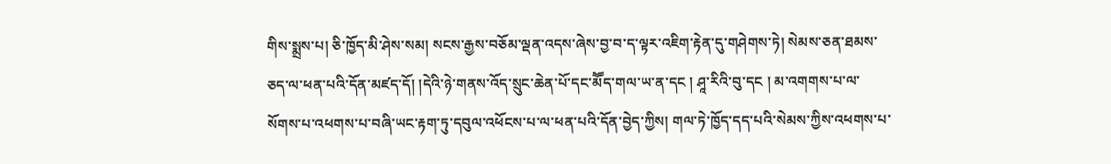གིས་སྨྲས་པ། ཅི་ཁྱོད་མི་ཤེས་སམ། སངས་རྒྱས་བཅོམ་ལྡན་འདས་ཞེས་བྱ་བ་ད་ལྟར་འཇིག་རྟེན་དུ་གཤེགས་ཏེ། སེམས་ཅན་ཐམས་ཅད་ལ་ཕན་པའི་དོན་མཛད་དོ། །དེའི་ཉེ་གནས་འོད་སྲུང་ཆེན་པོ་དང་མཽད་གལ་ཡ་ན་དང ། ཤཱ་རིའི་བུ་དང ། མ་འགགས་པ་ལ་སོགས་པ་འཕགས་པ་བཞི་ཡང་རྟག་ཏུ་དབུལ་འཕོངས་པ་ལ་ཕན་པའི་དོན་བྱེད་ཀྱིས། གལ་ཏེ་ཁྱོད་དད་པའི་སེམས་ཀྱིས་འཕགས་པ་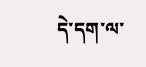དེ་དག་ལ་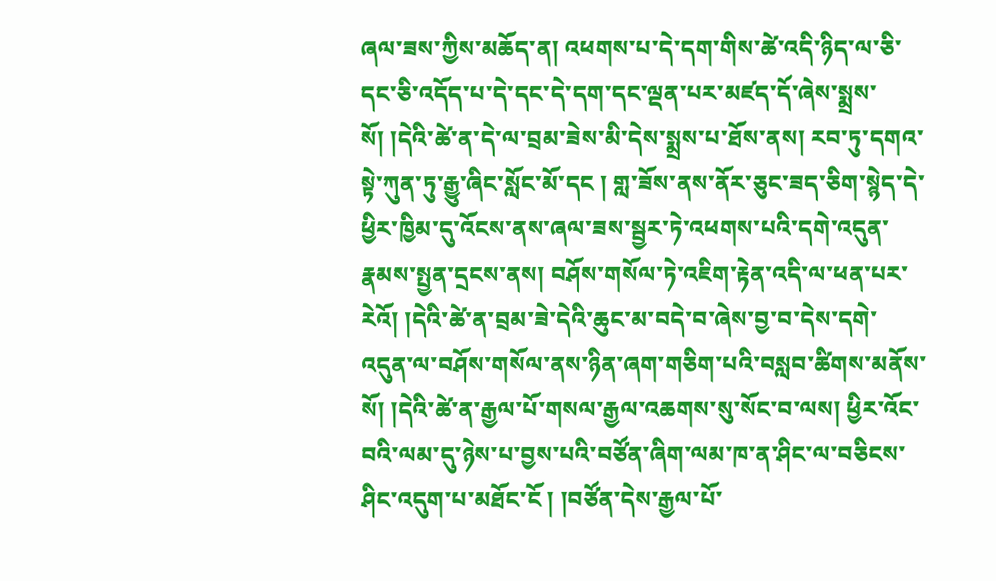ཞལ་ཟས་ཀྱིས་མཆོད་ན། འཕགས་པ་དེ་དག་གིས་ཚེ་འདི་ཉིད་ལ་ཅི་དང་ཅི་འདོད་པ་དེ་དང་དེ་དག་དང་ལྡན་པར་མཛད་དོ་ཞེས་སྨྲས་སོ། །དེའི་ཚེ་ན་དེ་ལ་བྲམ་ཟེས་མི་དེས་སྨྲས་པ་ཐོས་ནས། རབ་ཏུ་དགའ་སྟེ་ཀུན་ཏུ་རྒྱུ་ཞིང་སློང་མོ་དང ། གླ་ཟོས་ནས་ནོར་ཅུང་ཟད་ཅིག་སྙེད་དེ་ཕྱིར་ཁྱིམ་དུ་འོངས་ནས་ཞལ་ཟས་སྦྱར་ཏེ་འཕགས་པའི་དགེ་འདུན་རྣམས་སྤྱན་དྲངས་ནས། བཤོས་གསོལ་ཏེ་འཇིག་རྟེན་འདི་ལ་ཕན་པར་རེའོ། །དེའི་ཚེ་ན་བྲམ་ཟེ་དེའི་ཆུང་མ་བདེ་བ་ཞེས་བྱ་བ་དེས་དགེ་འདུན་ལ་བཤོས་གསོལ་ནས་ཉིན་ཞག་གཅིག་པའི་བསླབ་ཚིགས་མནོས་སོ། །དེའི་ཚེ་ན་རྒྱལ་པོ་གསལ་རྒྱལ་འཆགས་སུ་སོང་བ་ལས། ཕྱིར་འོང་བའི་ལམ་དུ་ཉེས་པ་བྱས་པའི་བཙོན་ཞིག་ལམ་ཁ་ན་ཤིང་ལ་བཅིངས་ཤིང་འདུག་པ་མཐོང་ངོ ། །བཙོན་དེས་རྒྱལ་པོ་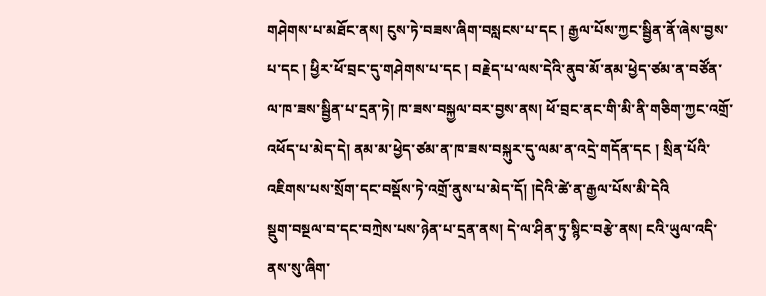གཤེགས་པ་མཐོང་ནས། ངུས་ཏེ་བཟས་ཞིག་བསླངས་པ་དང ། རྒྱལ་པོས་ཀྱང་སྦྱིན་ནོ་ཞེས་བྱས་པ་དང ། ཕྱིར་ཕོ་བྲང་དུ་གཤེགས་པ་དང ། བརྗེད་པ་ལས་དེའི་ནུབ་མོ་ནམ་ཕྱེད་ཙམ་ན་བཙོན་ལ་ཁ་ཟས་སྦྱིན་པ་དྲན་ཏེ། ཁ་ཟས་བསྐྱལ་བར་བྱས་ནས། ཕོ་བྲང་ནང་གི་མི་ནི་གཅིག་ཀྱང་འགྲོ་འཕོད་པ་མེད་དེ། ནམ་མ་ཕྱེད་ཙམ་ན་ཁ་ཟས་བསྐུར་དུ་ལམ་ན་འདྲེ་གདོན་དང ། སྲིན་པོའི་འཇིགས་པས་སྲོག་དང་བསྡོས་ཏེ་འགྲོ་ནུས་པ་མེད་དོ། །དེའི་ཚེ་ན་རྒྱལ་པོས་མི་དེའི
སྡུག་བསྔལ་བ་དང་བཀྲེས་པས་ཉེན་པ་དྲན་ནས། དེ་ལ་ཤིན་ཏུ་སྙིང་བརྩེ་ནས། ངའི་ཡུལ་འདི་ནས་སུ་ཞིག་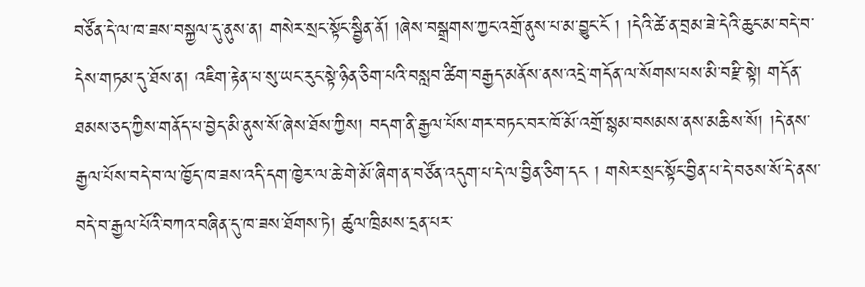བཙོན་དེ་ལ་ཁ་ཟས་བསྐྱལ་དུ་ནུས་ན། གསེར་སྲང་སྟོང་སྦྱིན་ནོ། །ཞེས་བསྒྲགས་ཀྱང་འགྲོ་ནུས་པ་མ་བྱུང་ངོ ། །དེའི་ཚེ་ན་བྲམ་ཟེ་དེའི་ཆུང་མ་བདེ་བ་དེས་གཏམ་དུ་ཐོས་ན། འཇིག་རྟེན་པ་སུ་ཡང་རུང་སྟེ་ཉིན་ཅིག་པའི་བསླབ་ཚིག་བརྒྱད་མནོས་ནས་འདྲེ་གདོན་ལ་སོགས་པས་མི་བརྫི་སྟེ། གདོན་ཐམས་ཅད་ཀྱིས་གནོད་པ་བྱེད་མི་ནུས་སོ་ཞེས་ཐོས་ཀྱིས། བདག་ནི་རྒྱལ་པོས་གར་བཏང་བར་ཁོ་མོ་འགྲོ་སྙམ་བསམས་ནས་མཆིས་སོ། །དེ་ནས་རྒྱལ་པོས་བདེ་བ་ལ་ཁྱོད་ཁ་ཟས་འདི་དག་ཁྱེར་ལ་ཆེ་གེ་མོ་ཞིག་ན་བཙོན་འདུག་པ་དེ་ལ་བྱིན་ཅིག་དང ། གསེར་སྲང་སྟོང་བྱིན་པ་དེ་བཅས་སོ་དེ་ནས་བདེ་བ་རྒྱལ་པོའི་བཀའ་བཞིན་དུ་ཁ་ཟས་ཐོགས་ཏེ། ཚུལ་ཁྲིམས་དྲན་པར་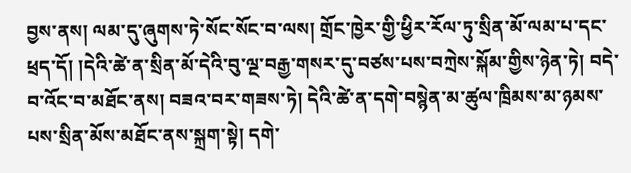བྱས་ནས། ལམ་དུ་ཞུགས་ཏེ་སོང་སོང་བ་ལས། གྲོང་ཁྱེར་གྱི་ཕྱིར་རོལ་ཏུ་སྲིན་མོ་ལམ་པ་དང་ཕྲད་དོ། །དེའི་ཚེ་ན་སྲིན་མོ་དེའི་བུ་ལྔ་བརྒྱ་གསར་དུ་བཙས་པས་བཀྲེས་སྐོམ་གྱིས་ཉེན་ཏེ། བདེ་བ་འོང་བ་མཐོང་ནས། བཟའ་བར་གཟས་ཏེ། དེའི་ཚེ་ན་དགེ་བསྙེན་མ་ཚུལ་ཁྲིམས་མ་ཉམས་པས་སྲིན་མོས་མཐོང་ནས་སྐྲག་སྟེ། དགེ་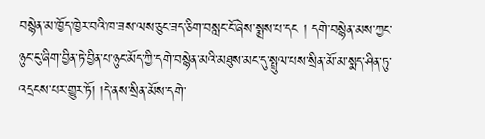བསྙེན་མ་ཁྱོད་ཁྱེར་བའི་ཁ་ཟས་ལས་ཅུང་ཟད་ཅིག་བསླང་ངོ་ཞེས་སྨྲས་པ་དང ། དགེ་བསྙེན་མས་ཀྱང་ཉུང་ངུ་ཞིག་བྱིན་ཏེ་བྱིན་པ་ཉུང་མོད་ཀྱི་དགེ་བསྙེན་མའི་མཐུས་མང་དུ་སྤྲུལ་པས་སྲིན་མོ་མ་སྨད་ཤིན་ཏུ་འདྲངས་པར་གྱུར་ཏོ། །དེ་ནས་སྲིན་མོས་དགེ་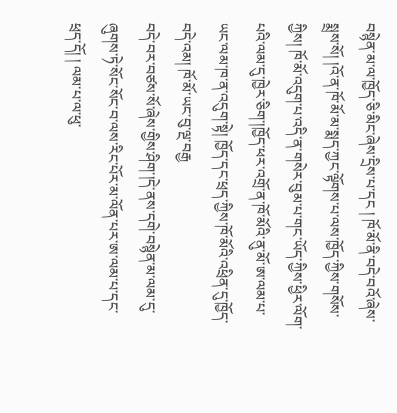བསྙེན་མ་ལ་ཁྱོད་ཅི་མིང་ཞེས་དྲིས་པ་དང ། ཁོ་མོ་ནི་བདེ་བའོ་ཞེས་སྨྲས་སོ། །འོ་ན་ཁོ་མོ་མ་སྨད་ཀྱང་ལྟོགས་པ་ལས་ཁྱོད་ཀྱིས་གསོས་ཀྱིས། ཁོ་མོ་འདུག་པ་འདི་ན་གསེར་བུམ་པ་གང་ཡོད་ཀྱིས་ཕྱིར་ལོག་པའི་ལམ་དུ་ཁྱེར་ཅིག་།ཁྱོད་ཕར་འགྲོ་ན་ཁོ་མོའི་ནུ་མོ་ཨ་ལམ་པ་ཡང་ལམ་ཁ་ན་འདུག་སྟེ། ཁྱོད་དང་ཕྲད་ཀྱིས་ཁོ་མོའི་འཕྲིན་དུ་ཁྱོད་བདེ་འམ། ཁོ་མོ་ཡང་བུ་ལྔ་བརྒྱ
བདེ་བར་བཙས་སོ་ཞེས་གྱིས་ཤིག་།དེ་ནས་དགེ་བསྙེན་མ་ལམ་དུ་ཞུགས་ཏེ་སོང་སོང་བ་ལས་རིང་པོར་མ་ལོན་པར་ཨ་ལམ་པ་དང་ཕྲད་དོ། ། ལམ་པ་ལ་ཕུ་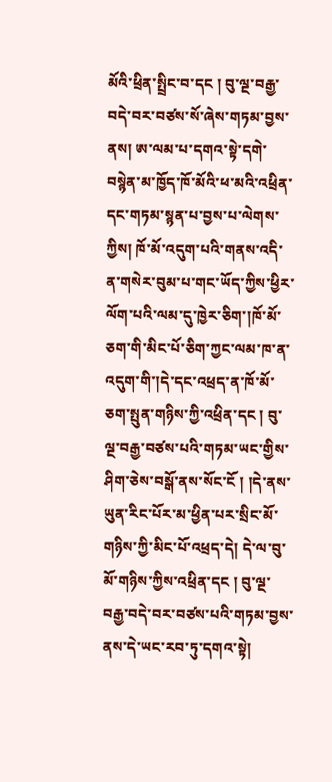མོའི་ཕྲིན་སྤྲིང་བ་དང ། བུ་ལྔ་བརྒྱ་བདེ་བར་བཙས་སོ་ཞེས་གཏམ་བྱས་ནས། ཨ་ལམ་པ་དགའ་སྟེ་དགེ་བསྙེན་མ་ཁྱོད་ཁོ་མོའི་ཕ་མའི་འཕྲིན་དང་གཏམ་སྙན་པ་བྱས་པ་ལེགས་ཀྱིས། ཁོ་མོ་འདུག་པའི་གནས་འདི་ན་གསེར་བུམ་པ་གང་ཡོད་ཀྱིས་ཕྱིར་ལོག་པའི་ལམ་དུ་ཁྱེར་ཅིག་།ཁོ་མོ་ཅག་གི་མིང་པོ་ཅིག་ཀྱང་ལམ་ཁ་ན་འདུག་གི་།དེ་དང་འཕྲད་ན་ཁོ་མོ་ཅག་སྤུན་གཉིས་ཀྱི་འཕྲིན་དང ། བུ་ལྔ་བརྒྱ་བཙས་པའི་གཏམ་ཡང་གྱིས་ཤིག་ཅེས་བསྒོ་ནས་སོང་ངོ ། །དེ་ནས་ཡུན་རིང་པོར་མ་ཕྱིན་པར་སྲིང་མོ་གཉིས་ཀྱི་མིང་པོ་འཕྲད་དེ། དེ་ལ་བུ་མོ་གཉིས་ཀྱིས་འཕྲིན་དང ། བུ་ལྔ་བརྒྱ་བདེ་བར་བཙས་པའི་གཏམ་བྱས་ནས་དེ་ཡང་རབ་ཏུ་དགའ་སྟེ།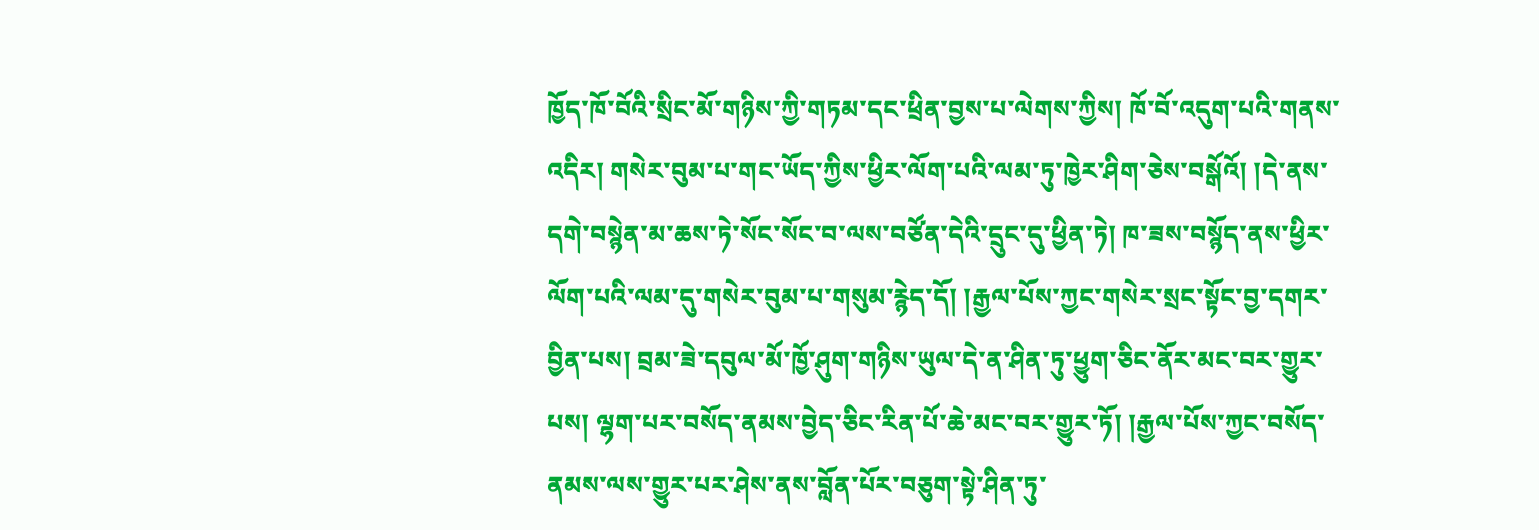ཁྱོད་ཁོ་བོའི་སྲིང་མོ་གཉིས་ཀྱི་གཏམ་དང་ཕྲིན་བྱས་པ་ལེགས་ཀྱིས། ཁོ་བོ་འདུག་པའི་གནས་འདིར། གསེར་བུམ་པ་གང་ཡོད་ཀྱིས་ཕྱིར་ལོག་པའི་ལམ་ཏུ་ཁྱེར་ཤིག་ཅེས་བསྒོའོ། །དེ་ནས་དགེ་བསྙེན་མ་ཆས་ཏེ་སོང་སོང་བ་ལས་བཙོན་དེའི་དྲུང་དུ་ཕྱིན་ཏེ། ཁ་ཟས་བསྙོད་ནས་ཕྱིར་ལོག་པའི་ལམ་དུ་གསེར་བུམ་པ་གསུམ་རྙེད་དོ། །རྒྱལ་པོས་ཀྱང་གསེར་སྲང་སྟོང་བྱ་དགར་བྱིན་པས། བྲམ་ཟེ་དབུལ་མོ་ཁྱོ་ཤུག་གཉིས་ཡུལ་དེ་ན་ཤིན་ཏུ་ཕྱུག་ཅིང་ནོར་མང་བར་གྱུར་པས། ལྷག་པར་བསོད་ནམས་བྱེད་ཅིང་རིན་པོ་ཆེ་མང་བར་གྱུར་ཏོ། །རྒྱལ་པོས་ཀྱང་བསོད་ནམས་ལས་གྱུར་པར་ཤེས་ནས་བློན་པོར་བཅུག་སྟེ་ཤིན་ཏུ་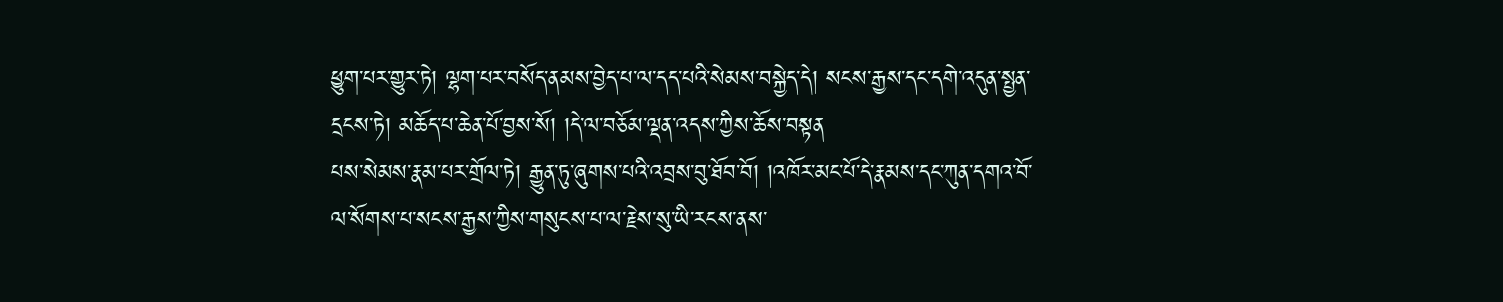ཕྱུག་པར་གྱུར་ཏེ། ལྷག་པར་བསོད་ནམས་བྱེད་པ་ལ་དད་པའི་སེམས་བསྐྱེད་དེ། སངས་རྒྱས་དང་དགེ་འདུན་སྤྱན་དྲངས་ཏེ། མཆོད་པ་ཆེན་པོ་བྱས་སོ། །དེ་ལ་བཅོམ་ལྡན་འདས་ཀྱིས་ཆོས་བསྟན
པས་སེམས་རྣམ་པར་གྲོལ་ཏེ། རྒྱུན་ཏུ་ཞུགས་པའི་འབྲས་བུ་ཐོབ་བོ། །འཁོར་མང་པོ་དེ་རྣམས་དང་ཀུན་དགའ་བོ་ལ་སོགས་པ་སངས་རྒྱས་ཀྱིས་གསུངས་པ་ལ་རྗེས་སུ་ཡི་རངས་ནས་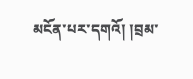མངོན་པར་དགའོ། །བྲམ་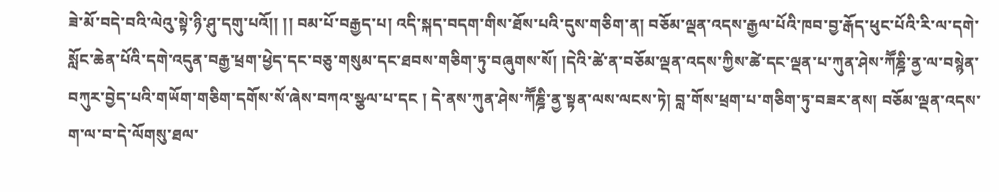ཟེ་མོ་བདེ་བའི་ལེའུ་སྟེ་ཉི་ཤུ་དགུ་པའོ།། །། བམ་པོ་བརྒྱད་པ། འདི་སྐད་བདག་གིས་ཐོས་པའི་དུས་གཅིག་ན། བཅོམ་ལྡན་འདས་རྒྱལ་པོའི་ཁབ་བྱ་རྒོད་ཕུང་པོའི་རི་ལ་དགེ་སློང་ཆེན་པོའི་དགེ་འདུན་བརྒྱ་ཕྲག་ཕྱེད་དང་བཅུ་གསུམ་དང་ཐབས་གཅིག་ཏུ་བཞུགས་སོ། །དེའི་ཚེ་ན་བཅོམ་ལྡན་འདས་ཀྱིས་ཚེ་དང་ལྡན་པ་ཀུན་ཤེས་ཀཽཎྜི་ནྱ་ལ་བསྙེན་བཀུར་བྱེད་པའི་གཡོག་གཅིག་དགོས་སོ་ཞེས་བཀའ་སྩལ་པ་དང ། དེ་ནས་ཀུན་ཤེས་ཀཽཎྜི་ནྱ་སྟན་ལས་ལངས་ཏེ། བླ་གོས་ཕྲག་པ་གཅིག་ཏུ་བཟར་ནས། བཅོམ་ལྡན་འདས་ག་ལ་བ་དེ་ལོགསུ་ཐལ་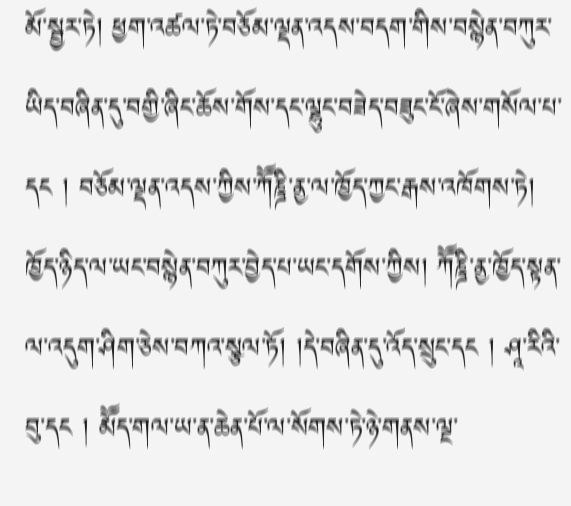མོ་སྦྱར་ཏེ། ཕྱག་འཚལ་ཏེ་བཅོམ་ལྡན་འདས་བདག་གིས་བསྙེན་བཀུར་ཡིད་བཞིན་དུ་བགྱི་ཞིང་ཆོས་གོས་དང་ལྷུང་བཟེད་བཟུང་ངོ་ཞེས་གསོལ་པ་དང ། བཅོམ་ལྡན་འདས་ཀྱིས་ཀཽཎྜི་ནྱ་ལ་ཁྱོད་ཀྱང་རྒས་འཁོགས་ཏེ། ཁྱོད་ཉིད་ལ་ཡང་བསྙེན་བཀུར་བྱེད་པ་ཡང་དགོས་ཀྱིས། ཀཽཎྜི་ནྱ་ཁྱོད་སྟན་ལ་འདུག་ཤིག་ཅེས་བཀའ་སྩལ་ཏོ། །དེ་བཞིན་དུ་འོད་སྲུང་དང ། ཤཱ་རིའི་བུ་དང ། མཽད་གལ་ཡ་ན་ཆེན་པོ་ལ་སོགས་ཏེ་ཉེ་གནས་ལྔ་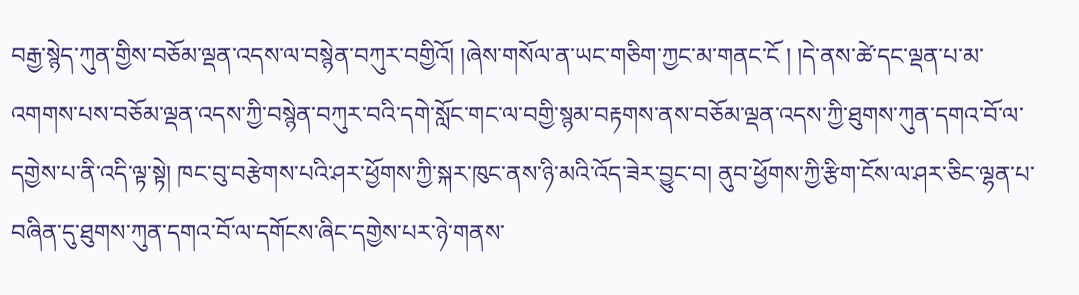བརྒྱ་སྙེད་ཀུན་གྱིས་བཅོམ་ལྡན་འདས་ལ་བསྙེན་བཀུར་བགྱིའོ། །ཞེས་གསོལ་ན་ཡང་གཅིག་ཀྱང་མ་གནང་ངོ ། །དེ་ནས་ཚེ་དང་ལྡན་པ་མ་འགགས་པས་བཅོམ་ལྡན་འདས་ཀྱི་བསྙེན་བཀུར་བའི་དགེ་སློང་གང་ལ་བགྱི་སྙམ་བརྟགས་ནས་བཅོམ་ལྡན་འདས་ཀྱི་ཐུགས་ཀུན་དགའ་བོ་ལ་དགྱེས་པ་ནི་འདི་ལྟ་སྟེ། ཁང་བུ་བརྩེགས་པའི་ཤར་ཕྱོགས་ཀྱི་སྐར་ཁུང་ནས་ཉི་མའི་འོད་ཟེར་བྱུང་བ། ནུབ་ཕྱོགས་ཀྱི་རྩིག་ངོས་ལ་ཤར་ཅིང་ལྷན་པ་བཞིན་དུ་ཐུགས་ཀུན་དགའ་བོ་ལ་དགོངས་ཞིང་དགྱེས་པར་ཉེ་གནས་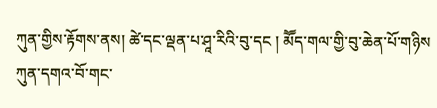ཀུན་གྱིས་རྟོགས་ནས། ཚེ་དང་ལྡན་པ་ཤཱ་རིའི་བུ་དང ། མཽད་གལ་གྱི་བུ་ཆེན་པོ་གཉིས
ཀུན་དགའ་བོ་གང་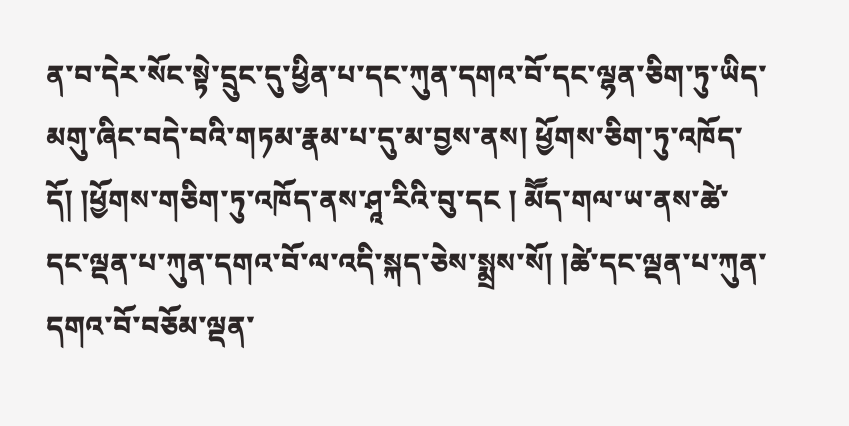ན་བ་དེར་སོང་སྟེ་དྲུང་དུ་ཕྱིན་པ་དང་ཀུན་དགའ་བོ་དང་ལྷན་ཅིག་ཏུ་ཡིད་མགུ་ཞིང་བདེ་བའི་གཏམ་རྣམ་པ་དུ་མ་བྱས་ནས། ཕྱོགས་ཅིག་ཏུ་འཁོད་དོ། །ཕྱོགས་གཅིག་ཏུ་འཁོད་ནས་ཤཱ་རིའི་བུ་དང ། མཽད་གལ་ཡ་ནས་ཚེ་དང་ལྡན་པ་ཀུན་དགའ་བོ་ལ་འདི་སྐད་ཅེས་སྨྲས་སོ། །ཚེ་དང་ལྡན་པ་ཀུན་དགའ་བོ་བཅོམ་ལྡན་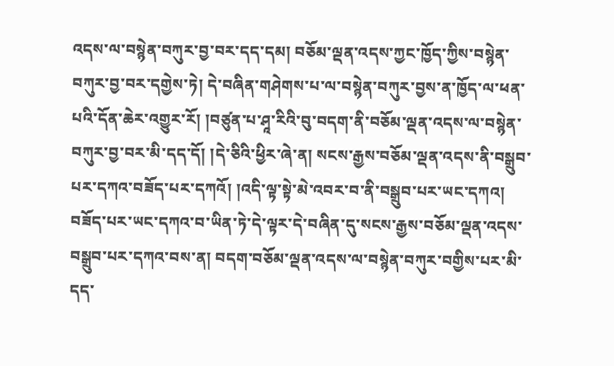འདས་ལ་བསྙེན་བཀུར་བྱ་བར་དད་དམ། བཅོམ་ལྡན་འདས་ཀྱང་ཁྱོད་ཀྱིས་བསྙེན་བཀུར་བྱ་བར་དགྱེས་ཏེ། དེ་བཞིན་གཤེགས་པ་ལ་བསྙེན་བཀུར་བྱས་ན་ཁྱོད་ལ་ཕན་པའི་དོན་ཆེར་འགྱུར་རོ། །བཙུན་པ་ཤཱ་རིའི་བུ་བདག་ནི་བཅོམ་ལྡན་འདས་ལ་བསྙེན་བཀུར་བྱ་བར་མི་དད་དོ། །དེ་ཅིའི་ཕྱིར་ཞེ་ན། སངས་རྒྱས་བཅོམ་ལྡན་འདས་ནི་བསྒྲུབ་པར་དཀའ་བཟོད་པར་དཀའོ། །འདི་ལྟ་སྟེ་མེ་འབར་བ་ནི་བསྒྲུབ་པར་ཡང་དཀའ། བཟོད་པར་ཡང་དཀའ་བ་ཡིན་ཏེ་དེ་ལྟར་དེ་བཞིན་དུ་སངས་རྒྱས་བཅོམ་ལྡན་འདས་བསྒྲུབ་པར་དཀའ་བས་ན། བདག་བཅོམ་ལྡན་འདས་ལ་བསྙེན་བཀུར་བགྱིས་པར་མི་དད་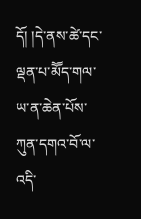དོ། །དེ་ནས་ཚེ་དང་ལྡན་པ་མཽད་གལ་ཡ་ན་ཆེན་པོས་ཀུན་དགའ་བོ་ལ་འདི་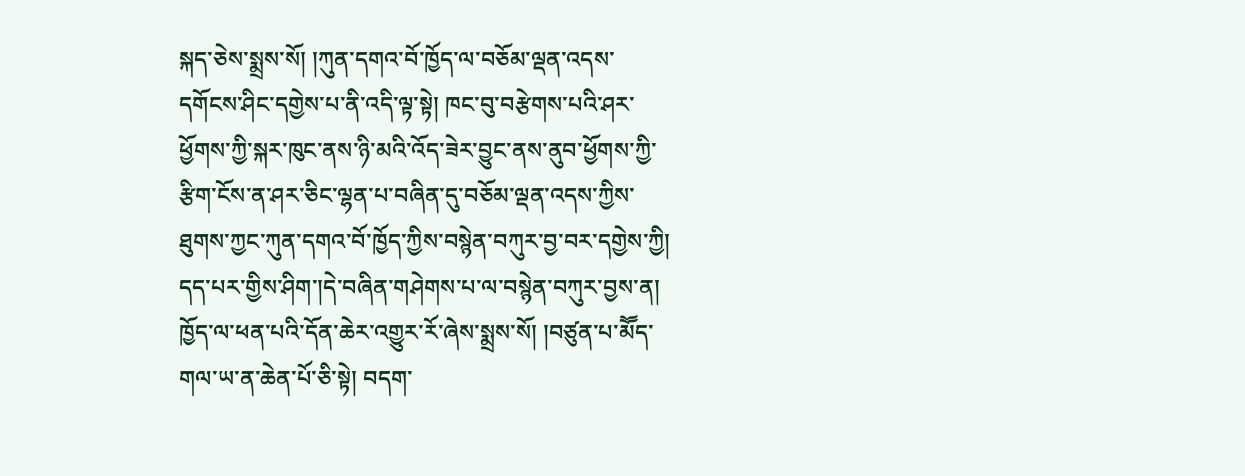སྐད་ཅེས་སྨྲས་སོ། །ཀུན་དགའ་བོ་ཁྱོད་ལ་བཅོམ་ལྡན་འདས་དགོངས་ཤིང་དགྱེས་པ་ནི་འདི་ལྟ་སྟེ། ཁང་བུ་བརྩེགས་པའི་ཤར་ཕྱོགས་ཀྱི་སྐར་ཁུང་ནས་ཉི་མའི་འོད་ཟེར་བྱུང་ནས་ནུབ་ཕྱོགས་ཀྱི་རྩིག་ངོས་ན་ཤར་ཅིང་ལྷན་པ་བཞིན་དུ་བཅོམ་ལྡན་འདས་ཀྱིས་ཐུགས་ཀྱང་ཀུན་དགའ་བོ་ཁྱོད་ཀྱིས་བསྙེན་བཀུར་བྱ་བར་དགྱེས་ཀྱི། དད་པར་གྱིས་ཤིག་།དེ་བཞིན་གཤེགས་པ་ལ་བསྙེན་བཀུར་བྱས་ན། ཁྱོད་ལ་ཕན་པའི་དོན་ཆེར་འགྱུར་རོ་ཞེས་སྨྲས་སོ། །བཙུན་པ་མཽད་གལ་ཡ་ན་ཆེན་པོ་ཅི་སྟེ། བདག་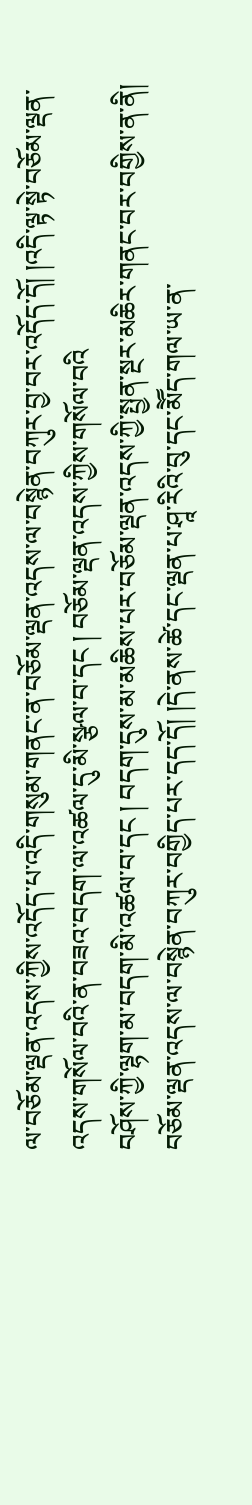ལ་བཅོམ་ལྡན་འདས་ཀྱིས་འདོད་པ་འདི་གསུམ་གནང་ན་བཅོམ་ལྡན་འདས་ལ་བསྙེན་བཀུར་བྱ་བར་འདོད་དོ། །འདི་ལྟ་སྟེ་བཅོམ་ལྡན་འདས་གསོལ་བའི་ན་བཟའ་བདག་ལ་འཚལ་དུ་མི་སྩལ་བ་དང ། བཅོམ་ལྡན་འདས་ཀྱིས་གསོལ་བའི
བཤོས་ཀྱི་ལྷག་མ་བདག་མི་འཚལ་བ་དང ། བདག་དུས་མ་མཆིས་པར་བཅོམ་ལྡན་འདས་ཀྱི་སྤྱན་སྔར་མཆིར་གནང་བར་བགྱིས་ན་ནི། བཅོམ་ལྡན་འདས་ལ་བསྙེན་བཀུར་བགྱིད་པར་དད་དོ། །དེ་ནས་ཚེ་དང་ལྡན་པ་ཤཱ་རིའི་བུ་དང་མཽད་གལ་ཡ་ན་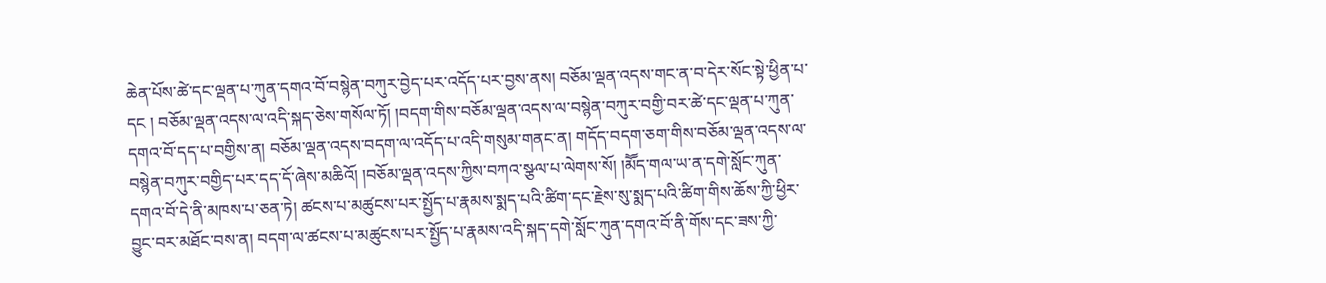ཆེན་པོས་ཚེ་དང་ལྡན་པ་ཀུན་དགའ་བོ་བསྙེན་བཀུར་བྱེད་པར་འདོད་པར་བྱས་ནས། བཅོམ་ལྡན་འདས་གང་ན་བ་དེར་སོང་སྟེ་ཕྱིན་པ་དང ། བཅོམ་ལྡན་འདས་ལ་འདི་སྐད་ཅེས་གསོལ་ཏོ། །བདག་གིས་བཅོམ་ལྡན་འདས་ལ་བསྙེན་བཀུར་བགྱི་བར་ཚེ་དང་ལྡན་པ་ཀུན་དགའ་བོ་དད་པ་བགྱིས་ན། བཅོམ་ལྡན་འདས་བདག་ལ་འདོད་པ་འདི་གསུམ་གནང་ན། གདོད་བདག་ཅག་གིས་བཅོམ་ལྡན་འདས་ལ་བསྙེན་བཀུར་བགྱིད་པར་དད་དོ་ཞེས་མཆིའོ། །བཅོམ་ལྡན་འདས་ཀྱིས་བཀའ་སྩལ་པ་ལེགས་སོ། །མཽད་གལ་ཡ་ན་དགེ་སློང་ཀུན་དགའ་བོ་དེ་ནི་མཁས་པ་ཅན་ཏེ། ཚངས་པ་མཚུངས་པར་སྤྱོད་པ་རྣམས་སྨད་པའི་ཚིག་དང་རྗེས་སུ་སྨད་པའི་ཚིག་གིས་ཆོས་ཀྱི་ཕྱིར་བྱུང་བར་མཐོང་བས་ན། བདག་ལ་ཚངས་པ་མཚུངས་པར་སྤྱོད་པ་རྣམས་འདི་སྐད་དགེ་སློང་ཀུན་དགའ་བོ་ནི་གོས་དང་ཟས་ཀྱི་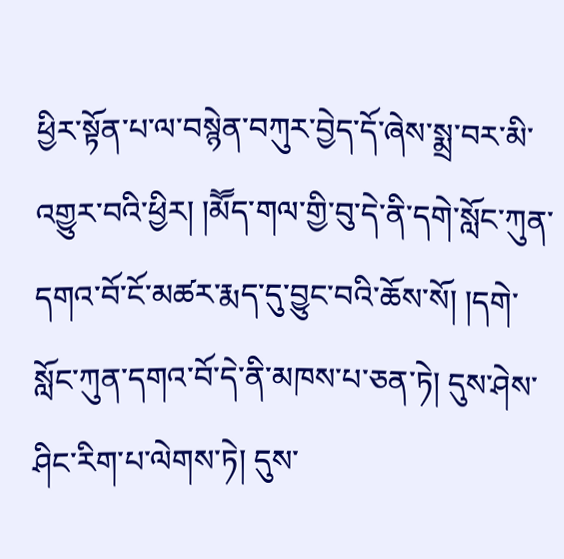ཕྱིར་སྟོན་པ་ལ་བསྙེན་བཀུར་བྱེད་དོ་ཞེས་སྨྲ་བར་མི་འགྱུར་བའི་ཕྱིར། །མཽད་གལ་གྱི་བུ་དེ་ནི་དགེ་སློང་ཀུན་དགའ་བོ་ངོ་མཚར་རྨད་དུ་བྱུང་བའི་ཆོས་སོ། །དགེ་སློང་ཀུན་དགའ་བོ་དེ་ནི་མཁས་པ་ཅན་ཏེ། དུས་ཤེས་ཤིང་རིག་པ་ལེགས་ཏེ། དུས་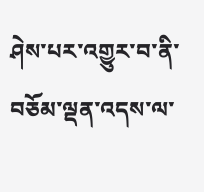ཤེས་པར་འགྱུར་བ་ནི་བཅོམ་ལྡན་འདས་ལ་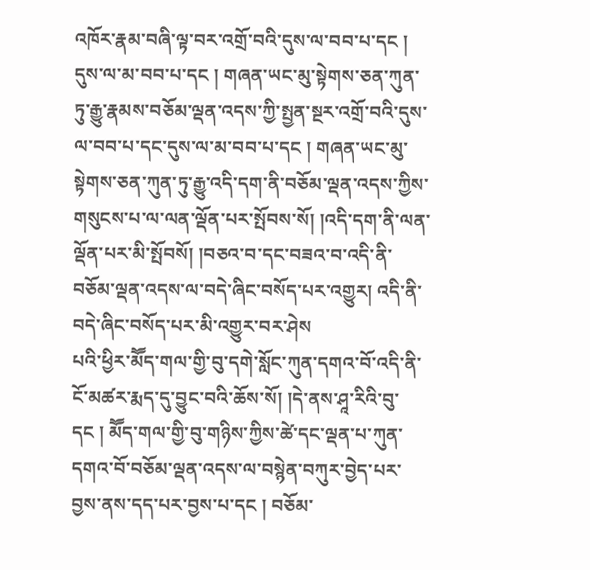འཁོར་རྣམ་བཞི་ལྟ་བར་འགྲོ་བའི་དུས་ལ་བབ་པ་དང ། དུས་ལ་མ་བབ་པ་དང ། གཞན་ཡང་མུ་སྟེགས་ཅན་ཀུན་ཏུ་རྒྱུ་རྣམས་བཅོམ་ལྡན་འདས་ཀྱི་སྤྱན་སྔར་འགྲོ་བའི་དུས་ལ་བབ་པ་དང་དུས་ལ་མ་བབ་པ་དང ། གཞན་ཡང་མུ་སྟེགས་ཅན་ཀུན་ཏུ་རྒྱུ་འདི་དག་ནི་བཅོམ་ལྡན་འདས་ཀྱིས་གསུངས་པ་ལ་ལན་ལྡོན་པར་སྤོབས་སོ། །འདི་དག་ནི་ལན་ལྡོན་པར་མི་སྤོབསོ། །བཅའ་བ་དང་བཟའ་བ་འདི་ནི་བཅོམ་ལྡན་འདས་ལ་བདེ་ཞིང་བསོད་པར་འགྱུར། འདི་ནི་བདེ་ཞིང་བསོད་པར་མི་འགྱུར་བར་ཤེས
པའི་ཕྱིར་མཽད་གལ་གྱི་བུ་དགེ་སློང་ཀུན་དགའ་བོ་འདི་ནི་ངོ་མཚར་རྨད་དུ་བྱུང་བའི་ཆོས་སོ། །དེ་ནས་ཤཱ་རིའི་བུ་དང ། མཽད་གལ་གྱི་བུ་གཉིས་ཀྱིས་ཚེ་དང་ལྡན་པ་ཀུན་དགའ་བོ་བཅོམ་ལྡན་འདས་ལ་བསྙེན་བཀུར་བྱེད་པར་བྱས་ནས་དད་པར་བྱས་པ་དང ། བཅོམ་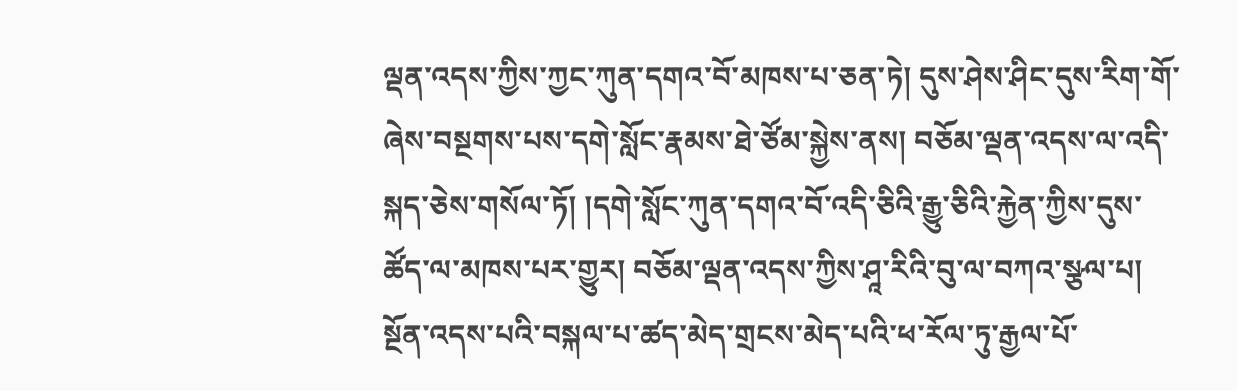ལྡན་འདས་ཀྱིས་ཀྱང་ཀུན་དགའ་བོ་མཁས་པ་ཅན་ཏེ། དུས་ཤེས་ཤིང་དུས་རིག་གོ་ཞེས་བསྔགས་པས་དགེ་སློང་རྣམས་ཐེ་ཙོམ་སྐྱེས་ནས། བཅོམ་ལྡན་འདས་ལ་འདི་སྐད་ཅེས་གསོལ་ཏོ། །དགེ་སློང་ཀུན་དགའ་བོ་འདི་ཅིའི་རྒྱུ་ཅིའི་རྐྱེན་ཀྱིས་དུས་ཚོད་ལ་མཁས་པར་གྱུར། བཅོམ་ལྡན་འདས་ཀྱིས་ཤཱ་རིའི་བུ་ལ་བཀའ་སྩལ་པ། སྔོན་འདས་པའི་བསྐལ་པ་ཚད་མེད་གྲངས་མེད་པའི་ཕ་རོལ་ཏུ་རྒྱལ་པོ་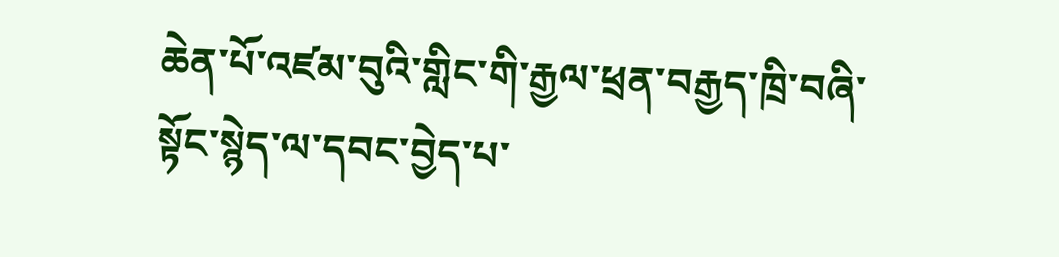ཆེན་པོ་འཛམ་བུའི་གླིང་གི་རྒྱལ་ཕྲན་བརྒྱད་ཁྲི་བཞི་སྟོང་སྙེད་ལ་དབང་བྱེད་པ་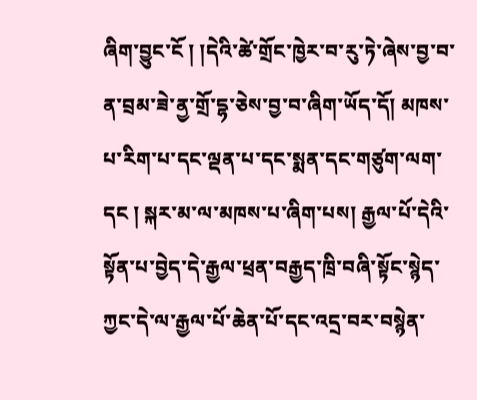ཞིག་བྱུང་ངོ ། །དེའི་ཚེ་གྲོང་ཁྱེར་བ་རུ་ཏེ་ཞེས་བྱ་བ་ན་བྲམ་ཟེ་ནྱ་གྲོ་དྷ་ཅེས་བྱ་བ་ཞིག་ཡོད་དོ། མཁས་པ་རིག་པ་དང་ལྡན་པ་དང་སྨན་དང་གཙུག་ལག་དང ། སྐར་མ་ལ་མཁས་པ་ཞིག་པས། རྒྱལ་པོ་དེའི་སྟོན་པ་བྱེད་དེ་རྒྱལ་ཕྲན་བརྒྱད་ཁྲི་བཞི་སྟོང་སྙེད་ཀྱང་དེ་ལ་རྒྱལ་པོ་ཆེན་པོ་དང་འདྲ་བར་བསྙེན་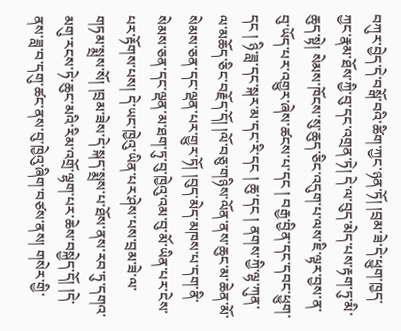བཀུར་བྱེད་དེ་བསྒོ་བའི་ཚིག་ཀྱང་ཉན་ཏོ། །བྲམ་ཟེ་དེ་ཕྱུག་ཁྱད་ཀྱང་རྣམ་ཐོས་ཀྱི་བུ་དང་འགྲན་ཏེ། དེ་ལ་བུད་མེད་པས་རྟག་ཏུ་མི་ཆུད་སྟེ། སེམས་ཁོངས་སུ་ཆུད་ཅིང་འདུག་པ་ལས་ཇི་ལྟར་བྱས་ན་བུ་ཡོད་པར་འགྱུར་ཞེས་ཚངས་པ་དང ། བརྒྱ་བྱིན་དང་དབང་ཕྱུག་དང ། ཉི་ཟླ་དང་སྐར་མ་དང་རི་དང ། ཆུ་དང ། ནགས་ཀྱི་ལྷ་ཀུན་ལ་མཆོད་ཅིང་བརྗོད་དོ། །ལོ་བཅུ་གཉིས་ལོན་ནས་ཆུང་མ་ཆེན་མོ་སེམས་ཅན་དང་ལྡན་པར་གྱུར་ཏོ། །བུད་མེད་མཁས་པ་དག་ནི་སེམས་ཅན་དང་ལྡན་མ་ཐག་ཏུ་བུ་ཁྱེའུ་འམ་བུ་མོ་ཡིན་པར་ངེས་པར་རྟོགས་པས། དེ་ཡང་ཁྱེའུ་ཡིན་པར་ཤེས་པས་བྲམ་ཟེ་ལ་གཏམ་སྨྲས་སོ། །བྲམ་ཟེས་དེ་སྐད་སྨྲས་པ་ཐོས་ནས་རབ་ཏུ་དགའ་མགུ་རངས་ཏེ་ཆུང་མའི་རིམ་འགྲོ་ལྷག་པར་ཆེས་བསྐྱེད་དོ། །དེ་ནས་ཟླ་བ་དགུ་ཚང་ནས་བུ་ཁྱེའུ་ཞིག་བཙས་ནས། གསེར་གྱི་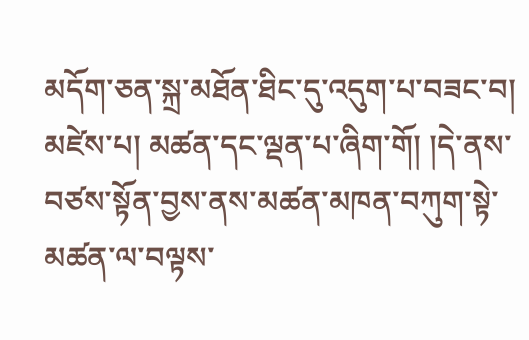མདོག་ཅན་སྐྲ་མཐོན་ཐིང་དུ་འདུག་པ་བཟང་བ། མཛེས་པ། མཚན་དང་ལྡན་པ་ཞིག་གོ། །དེ་ནས་བཙས་སྟོན་བྱས་ནས་མཚན་མཁན་བཀུག་སྟེ་མཚན་ལ་བལྟས་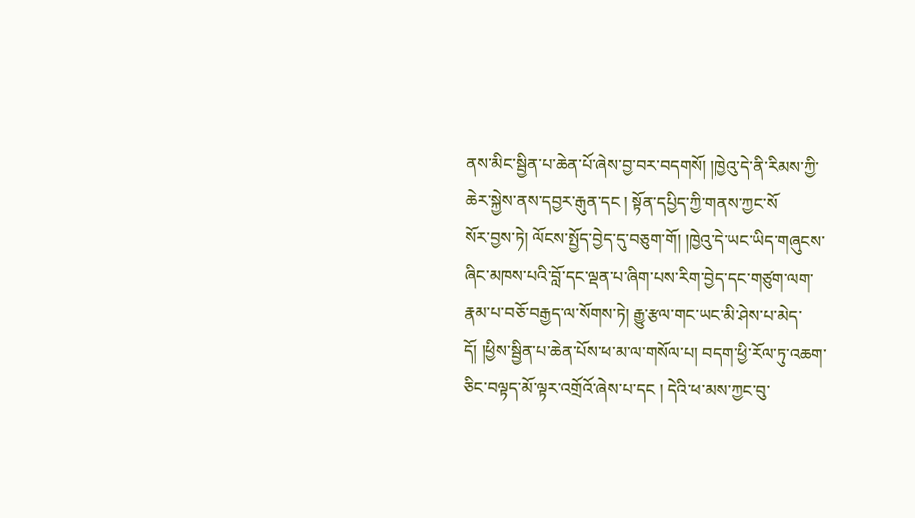ནས་མིང་སྦྱིན་པ་ཆེན་པོ་ཞེས་བྱ་བར་བདགསོ། །ཁྱེའུ་དེ་ནི་རིམས་ཀྱི་ཆེར་སྐྱེས་ནས་དབྱར་རྒུན་དང ། སྟོན་དཔྱིད་ཀྱི་གནས་ཀྱང་སོ
སོར་བྱས་ཏེ། ལོངས་སྤྱོད་བྱེད་དུ་བཅུག་གོ། །ཁྱེའུ་དེ་ཡང་ཡིད་གཞུངས་ཞིང་མཁས་པའི་བློ་དང་ལྡན་པ་ཞིག་པས་རིག་བྱེད་དང་གཙུག་ལག་རྣམ་པ་བཅོ་བརྒྱད་ལ་སོགས་ཏེ། རྒྱུ་རྩལ་གང་ཡང་མི་ཤེས་པ་མེད་དོ། །ཕྱིས་སྦྱིན་པ་ཆེན་པོས་ཕ་མ་ལ་གསོལ་པ། བདག་ཕྱི་རོལ་ཏུ་འཆག་ཅིང་བལྟད་མོ་ལྟར་འགྲོའོ་ཞེས་པ་དང ། དེའི་ཕ་མས་ཀྱང་བུ་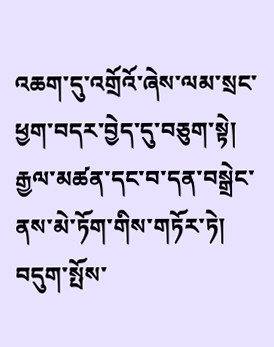འཆག་དུ་འགྲོའོ་ཞེས་ལམ་སྲང་ཕྱག་བདར་བྱེད་དུ་བཅུག་སྟེ། རྒྱལ་མཚན་དང་བ་དན་བསྒྲེང་ནས་མེ་ཏོག་གིས་གཏོར་ཏེ། བདུག་སྤོས་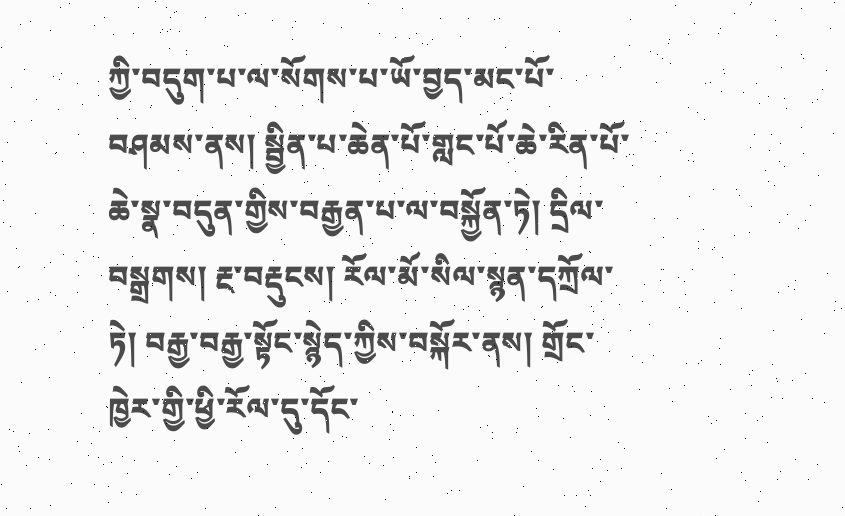ཀྱི་བདུག་པ་ལ་སོགས་པ་ཡོ་བྱད་མང་པོ་བཤམས་ནས། སྦྱིན་པ་ཆེན་པོ་གླང་པོ་ཆེ་རིན་པོ་ཆེ་སྣ་བདུན་གྱིས་བརྒྱན་པ་ལ་བསྐྱོན་ཏེ། དྲིལ་བསྒྲགས། རྔ་བརྡུངས། རོལ་མོ་སིལ་སྙན་དཀྲོལ་ཏེ། བརྒྱ་བརྒྱ་སྟོང་སྙེད་ཀྱིས་བསྐོར་ནས། གྲོང་ཁྱེར་གྱི་ཕྱི་རོལ་དུ་དོང་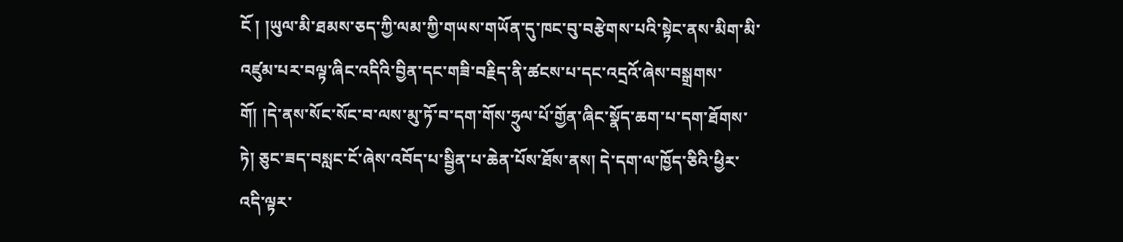ངོ ། །ཡུལ་མི་ཐམས་ཅད་ཀྱི་ལམ་ཀྱི་གཡས་གཡོན་དུ་ཁང་བུ་བརྩེགས་པའི་སྟེང་ནས་མིག་མི་འཛུམ་པར་བལྟ་ཞིང་འདིའི་བྱིན་དང་གཟི་བརྗིད་ནི་ཚངས་པ་དང་འདྲའོ་ཞེས་བསྒྲགས་གོ། །དེ་ནས་སོང་སོང་བ་ལས་མུ་ཏོ་བ་དག་གོས་ཧྲུལ་པོ་གྱོན་ཞིང་སྣོད་ཆག་པ་དག་ཐོགས་ཏེ། ཅུང་ཟད་བསླང་ངོ་ཞེས་འབོད་པ་སྦྱིན་པ་ཆེན་པོས་ཐོས་ནས། དེ་དག་ལ་ཁྱོད་ཅིའི་ཕྱིར་འདི་ལྟར་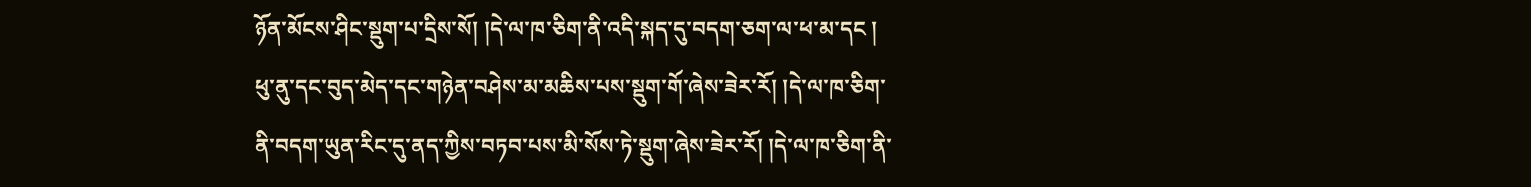ཉོན་མོངས་ཤིང་སྡུག་པ་དྲིས་སོ། །དེ་ལ་ཁ་ཅིག་ནི་འདི་སྐད་དུ་བདག་ཅག་ལ་ཕ་མ་དང ། ཕུ་ནུ་དང་བུད་མེད་དང་གཉེན་བཤེས་མ་མཆིས་པས་སྡུག་གོ་ཞེས་ཟེར་རོ། །དེ་ལ་ཁ་ཅིག་ནི་བདག་ཡུན་རིང་དུ་ནད་ཀྱིས་བཏབ་པས་མི་སོས་ཏེ་སྡུག་ཞེས་ཟེར་རོ། །དེ་ལ་ཁ་ཅིག་ནི་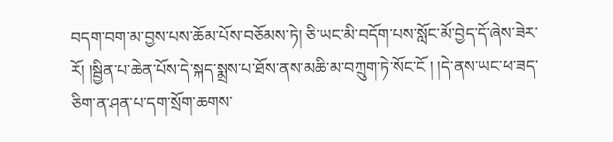བདག་བག་མ་བྱས་པས་ཆོམ་པོས་བཅོམས་ཏེ། ཅི་ཡང་མི་བདོག་པས་སློང་མོ་བྱེད་དོ་ཞེས་ཟེར་རོ། །སྦྱིན་པ་ཆེན་པོས་དེ་སྐད་སྨྲས་པ་ཐོས་ནས་མཆི་མ་བཀྲུག་ཏེ་སོང་ངོ ། །དེ་ནས་ཡང་ཕ་ཟད་ཅིག་ན་ཤན་པ་དག་སྲོག་ཆགས་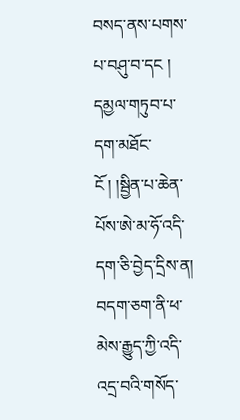བསད་ནས་པགས་པ་བཤུ་བ་དང ། དམྱལ་གཏུབ་པ་དག་མཐོང་ངོ ། །སྦྱིན་པ་ཆེན་པོས་ཨེ་མ་ཧོ་འདི་དག་ཅི་བྱེད་དྲིས་ན། བདག་ཅག་ནི་ཕ་མེས་རྒྱུད་ཀྱི་འདི་འདྲ་བའི་གསོད་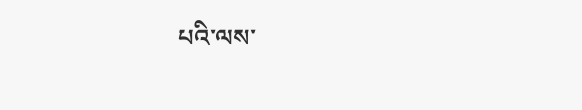པའི་ལས་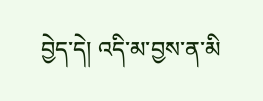བྱེད་དེ། འདི་མ་བྱས་ན་མི